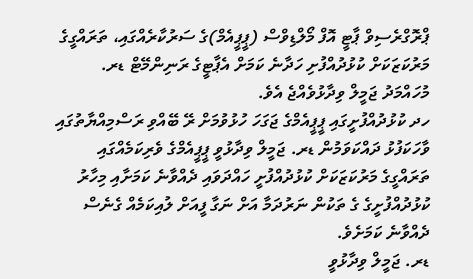ޕްރޮގްރެސިވް ޕާޓީ އޮފް މޯލްޑިވްސް (ޕީޕީއެމް)ގެ ސަރުކާރެއްގައި، ތަރައްގީގެ މަރުކަޒަކަށް ކުޅުދުއްފުށި ހަދާނެ ކަމަށް އެޕާޓީގެ ރަނިންމޭޓް ޑރ. މުހައްމަދު ޖަމީލް ވިދާޅުވެއްޖެ އެވެ.
ހދ ކުޅުދުއްފުށީގައި ޕީޕީއެމްގެ ޖަގަހަ ހުޅުވުމަށް ރޭ ބޭއްވި ރަސްމިއްޔާތުގައި ވާހަކަފުޅު ދައްކަވަމުން ޑރ. ޖަމީލް ވިދާޅުވީ ޕީޕީއެމްގެ ވެރިކަމެއްގައި ތަރައްގީގެ މަރުކަޒަކަށް ކުޅުދުއްފުށީ ހައްދަވައި ދެއްވާނެ ކަމަށާއި މިހާރު ކުޅުދުއްފުށީގެ ގެ ތަކުން ނަރުދަމާ އަށް ނަގާ ފީއަށް ލުއިކަމެއް ގެނެސް ދެއްވާނެ ކަމަށެވެ.
ޑރ. ޖަމީލް ވިދާޅުވީ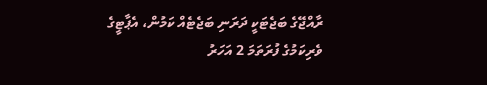ރާއްޖޭގެ ބަޖެޓަކީ ދަރަނި ބަޖެޓެއް ކަމުން، އެޕާޓީގެ ވެރިކަމުގެ ފުރަތަމަ 2 އަހަރު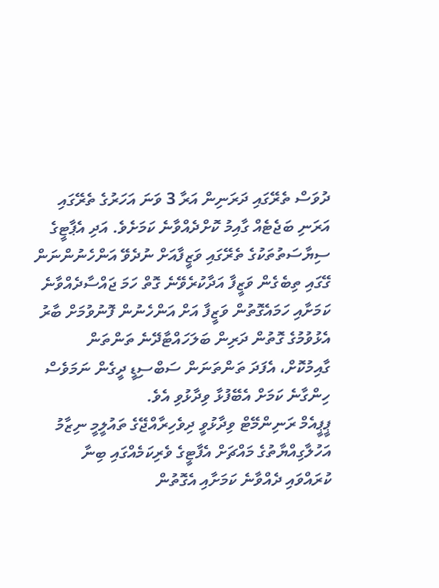ދުވަސް ތެރޭގައި ދަރަނިން އަރާ 3 ވަނަ އަހަރުގެ ތެރޭގައި އަރަނި ބަޖެޓެއް ގާއިމު ކޮށްދެއްވާނެ ކަމަށެވެ. އަދި އެޕާޓީގެ ސިޔާސަތުތަކުގެ ތެރޭގައި ވަޒީފާއަށް ނުދެވޭ އަންހެނުންނަން ގޭގައި ތިބެގެން ވަޒީފާ އަދާކުރެވޭނެ ގޮތް ހަމަ ޖައްސާދެއްވާނެ ކަމަށާއި ހަމައެގޮތުން ވަޒީފާ އަށް އަންހެނުން ފޮނުވުމަށް ބާރު އެޅުވުމުގެ ގޮތުން ދަރިން ބަލަހައްޓާދޭނެ ތަންތަން ގާއިމުކޮށް، އެފަދަ ތަންތަނަން ސަބްސިޑީ ދީގެން ނަމަވެސް ހިންގާނެ ކަމަށް އެބޭފުޅާ ވިދާޅުވި އެވެ.
ޕީޕީއެމް ރަނިންމޭޓް ވިދާޅުވީ ދިވެހިރާއްޖޭގެ ތައުލީމީ ނިޒާމު އަހުލާގިއްޔާތުގެ މައްޗަށް އެފާޓީގެ ވެރިކަމެއްގައި ބިނާ ކުރައްވައި ދެއްވާނެ ކަމަށާއި އެގޮތުން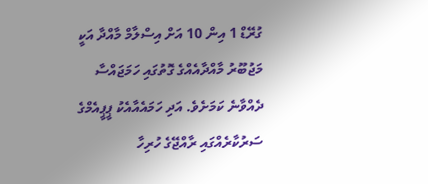ގުރޭޑް 1 އިން 10 އަށް އިސްލާމް މާއްދާ އަކީ މަޖުބޫރު މާއްދާއެއްގެ ގޮތުގައި ހަމަޖައްސާ ދެއްވާނެ ކަމަށެވެ. އަދި ހަމައެއާއެކު ޕީޕީއެމްގެ ސަރުކާރެއްގައި ރާއްޖޭގެ ހުރިހާ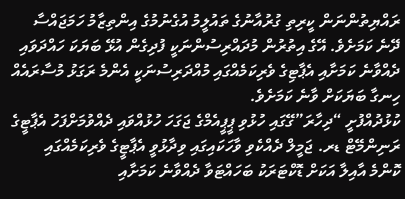ރައްޔިތުންނަން ކީރިތި ގުރުއާނުގެ ތައުލީމު އުގެނުމުގެ އިންތިޒާމު ހަމަޖައްސާ ދޭނެ ކަމަށެވެ. އޭގެ އިތުރުން މުދައްރިސުންނަކީ ފުދިގެން އުޅޭ ބަޔަކަ ހައްދަވައި ދެއްވާނެ ކަމަށާއި އެޕާޓިގެ ވެރިކަމެއްގައި މުއްދަރިސުނަކީ އެންމެ ރަގަޅު މުސާރައެއް ހިނގާ ބަޔަކަށް ވާނެ ކަމަށެވެ.
ކުޅުދުއްފުށީ “ދިހާރަ”ގޭގައި ހުޅުވި ޕީޕީއެމްގެ ޖަގަހަ ހުޅުއްވައި ދެއްވުމަށްފަހު އެޕާޓީގެ ރަނިންމޭޓް ޑރ. ޖަމީލް ދެއްކެވި ވާހަކައިގައި ވިދާޅުވީ އެޕާޓީގެ ވެރިކަމެއްގައި ކޮންމެ އާއިލާ އަކަށް ޑޮކްޓަރަކު ބަހައްޓަވާ ދެއްވާނެ ކަމަށާއި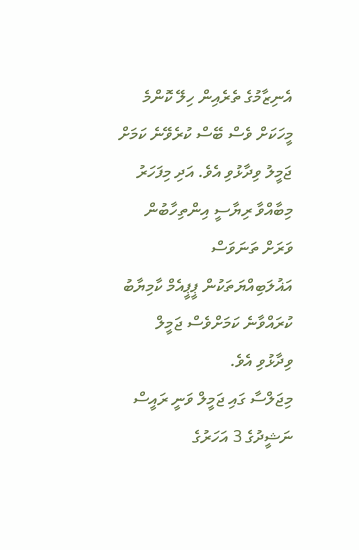އެނިޒާމުގެ ތެރެއިން ހިލޭ ކޮންމެ މީހަކަށް ވެސް ބޭސް ކުރެވޭނެ ކަމަށް ޖަމީލު ވިދާޅުވި އެވެ. އަދި މިފަހަރު މިބާއްވާ ރިޔާސީ އިންތިހާބުން ވަރަށް ތަނަވަސް އަޣުލަބިއްޔަތަކުން ޕީޕީއެމް ކާމިޔާބު ކުރައްވާނެ ކަމަށްވެސް ޖަމީލް ވިދާޅުވި އެވެ.
މިޖަލްސާ ގައި ޖަމީލް ވަނީ ރައީސް ނަޝީދުގެ 3 އަހަރުގެ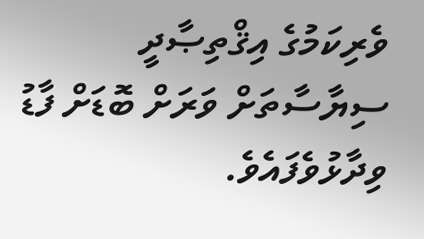ވެރިކަމުގެ އިޤްތިޞާދީ ސިޔާސާތަށް ވަރަށް ބޮޑަށް ފާޑު ވިދާޅުވެފައެވެ.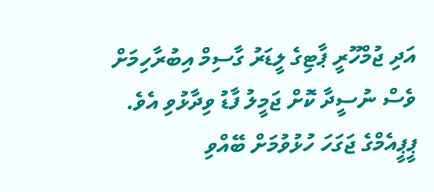އަދި ޖުމްހޫރީ ޕާޓިގެ ލީޑަރު ގާސިމް އިބުރާހިމަށް ވެސް ނުސީދާ ކޮށް ޖަމީލު ފާޑު ވިދާޅުވި އެވެ.
ޕީޕީއެމްގެ ޖަގަހަ ހުޅުވުމަށް ބޭއްވި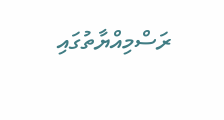ރަސްމިއްޔާތުގައި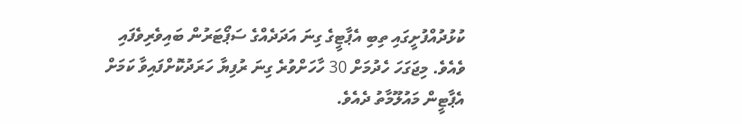ކުޅުދުއްފުށީގައި ތިބި އެޕާޓީގެ ގިނަ އަދަދެއްގެ ސަޕޯޓަރުން ބައިވެރިވެފައި ވެއެވެ. މިޖަގަހަ ހެދުމަށް 30 ހާހަށްވުރެ ގިނަ ރުފިޔާ ހަރަދުކޮށްފައިވާ ކަމަށް އެޕާޓީން މައުލޫމާތު ދެއެވެ.